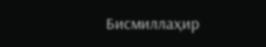Бисмиллаҳир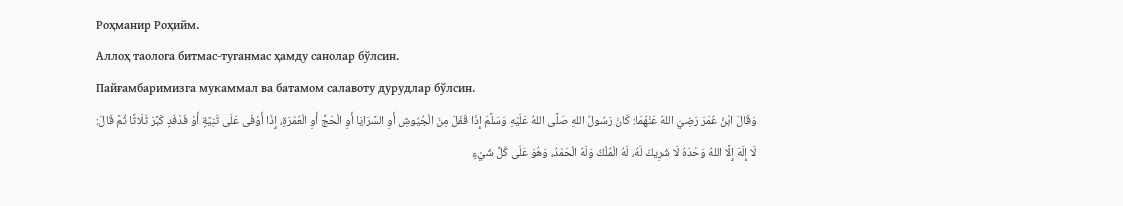Роҳманир Роҳийм.
Аллоҳ таолога битмас-туганмас ҳамду санолар бўлсин.
Пайғамбаримизга мукаммал ва батамом салавоту дурудлар бўлсин.
وَقَالَ ابْنُ عُمَرَ رَضِيَ اللهُ عَنْهُمَا: كَانَ رَسُولُ اللهِ صَلَّى اللهُ عَلَيْهِ وَسَلَّمَ إِذَا قَفَلَ مِنَ الْجُيُوشِ أَوِ السَّرَايَا أَوِ الْحَجِّ أَوِ الْعُمْرَةِ، إِذَا أَوْفَى عَلَى ثَنِيَّةٍ أَوْ فَدْفَدٍ كَبَّرَ ثَلَاثًا ثُمَّ قَالَ: لَا إِلَهَ إِلَّا اللهُ وَحْدَهُ لَا شَرِيكَ لَهُ، لَهُ الْمُلْكُ وَلَهُ الْحَمْدُ، وَهُوَ عَلَى كُلِّ شَيْءٍ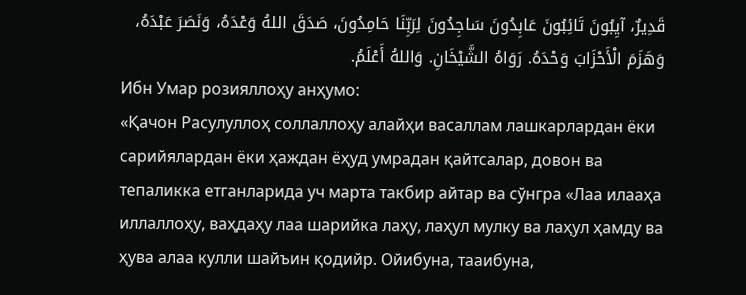قَدِيرٌ، آيِبُونَ تَائِبُونَ عَابِدُونَ سَاجِدُونَ لِرَبِّنَا حَامِدُونَ، صَدَقَ اللهُ وَعْدَهُ، وَنَصَرَ عَبْدَهُ، وَهَزَمَ الْأَحْزَابَ وَحْدَهُ. رَوَاهُ الشَّيْخَانِ. وَاللهُ أَعْلَمُ.
Ибн Умар розияллоҳу анҳумо:
«Қачон Расулуллоҳ соллаллоҳу алайҳи васаллам лашкарлардан ёки сарийялардан ёки ҳаждан ёҳуд умрадан қайтсалар, довон ва тепаликка етганларида уч марта такбир айтар ва сўнгра «Лаа илааҳа иллаллоҳу, ваҳдаҳу лаа шарийка лаҳу, лаҳул мулку ва лаҳул ҳамду ва ҳува алаа кулли шайъин қодийр. Ойибуна, тааибуна,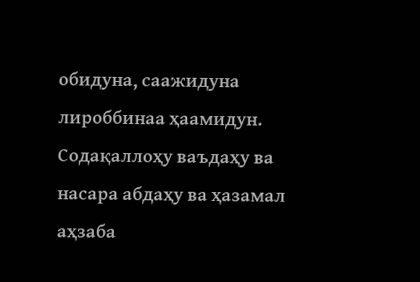обидуна, саажидуна лироббинаа ҳаамидун. Содақаллоҳу ваъдаҳу ва насара абдаҳу ва ҳазамал аҳзаба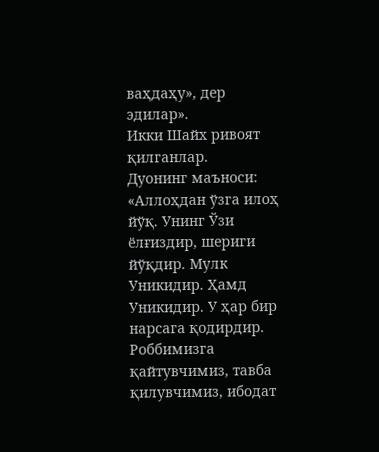ваҳдаҳу», дер эдилар».
Икки Шайх ривоят қилганлар.
Дуонинг маъноси: «Аллоҳдан ўзга илоҳ йўқ. Унинг Ўзи ёлғиздир, шериги йўқдир. Мулк Уникидир. Ҳамд Уникидир. У ҳар бир нарсага қодирдир. Роббимизга қайтувчимиз, тавба қилувчимиз, ибодат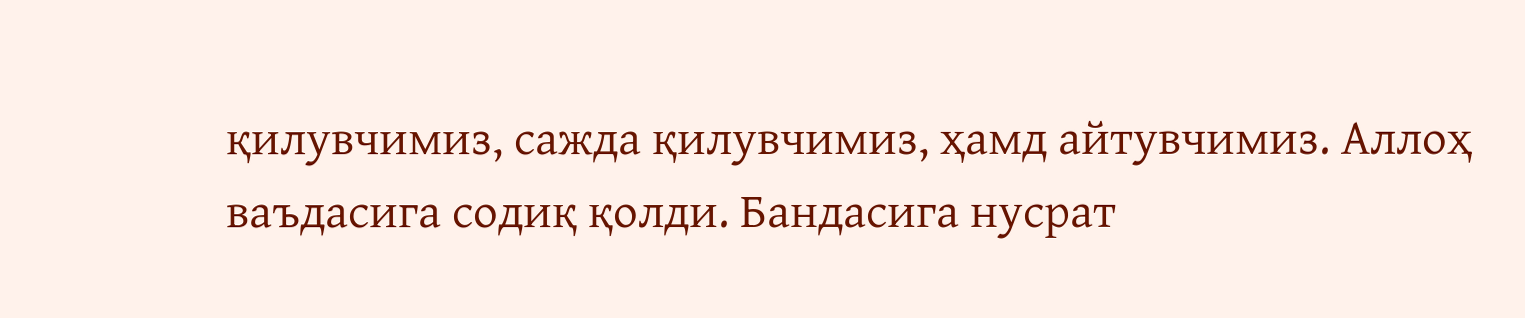қилувчимиз, сажда қилувчимиз, ҳамд айтувчимиз. Аллоҳ ваъдасига содиқ қолди. Бандасига нусрат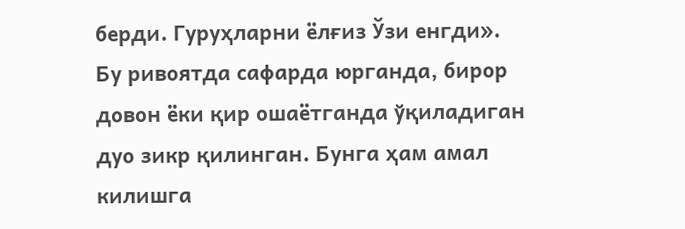берди. Гуруҳларни ёлғиз Ўзи енгди».
Бу ривоятда сафарда юрганда, бирор довон ёки қир ошаётганда ўқиладиган дуо зикр қилинган. Бунга ҳам амал килишга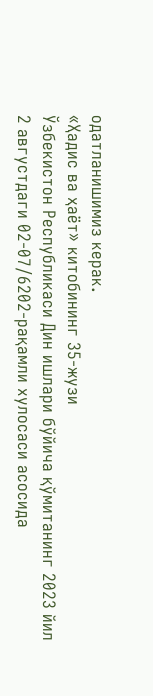одатланишимиз керак.
«Ҳадис ва ҳаёт» китобининг 35-жузи
Ўзбекистон Республикаси Дин ишлари бўйича қўмитанинг 2023 йил 2 августдаги 02-07/6202-рақамли хулосаси асосида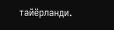тайёрланди.